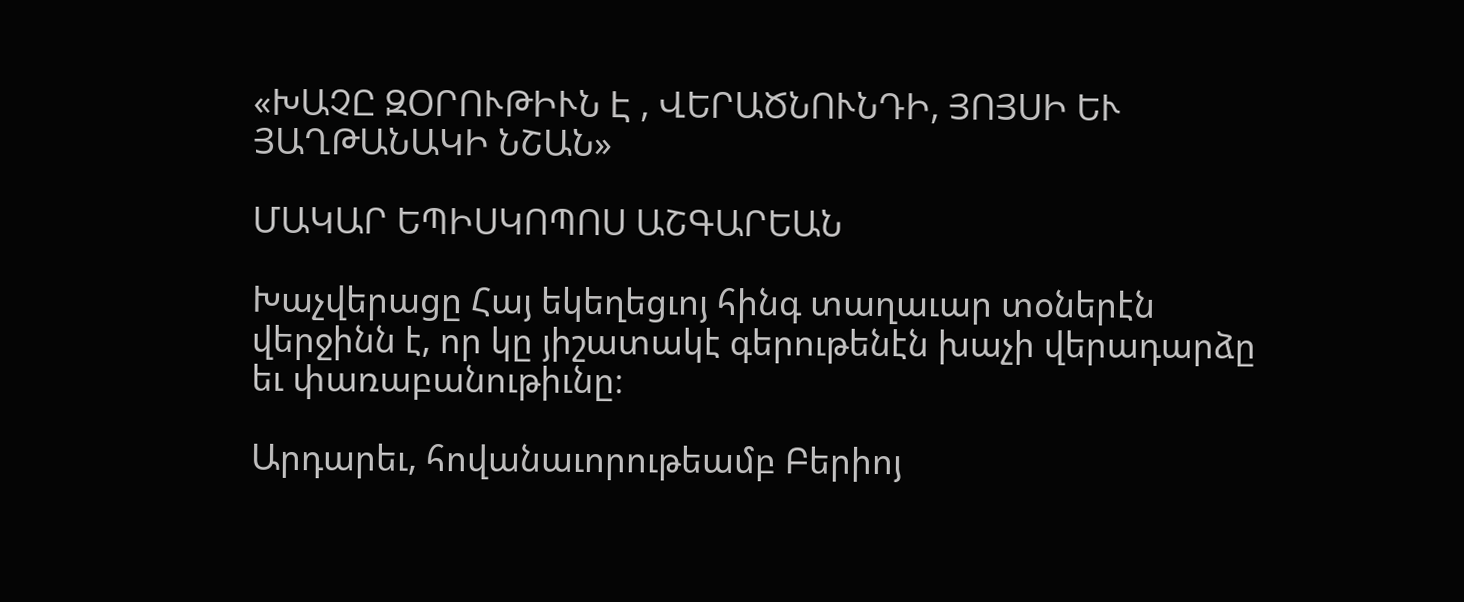«ԽԱՉԸ ԶՕՐՈՒԹԻՒՆ Է , ՎԵՐԱԾՆՈՒՆԴԻ, ՅՈՅՍԻ ԵՒ ՅԱՂԹԱՆԱԿԻ ՆՇԱՆ»

ՄԱԿԱՐ ԵՊԻՍԿՈՊՈՍ ԱՇԳԱՐԵԱՆ

Խաչվերացը Հայ եկեղեցւոյ հինգ տաղաւար տօներէն վերջինն է, որ կը յիշատակէ գերութենէն խաչի վերադարձը եւ փառաբանութիւնը։

Արդարեւ, հովանաւորութեամբ Բերիոյ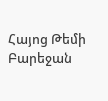Հայոց Թեմի Բարեջան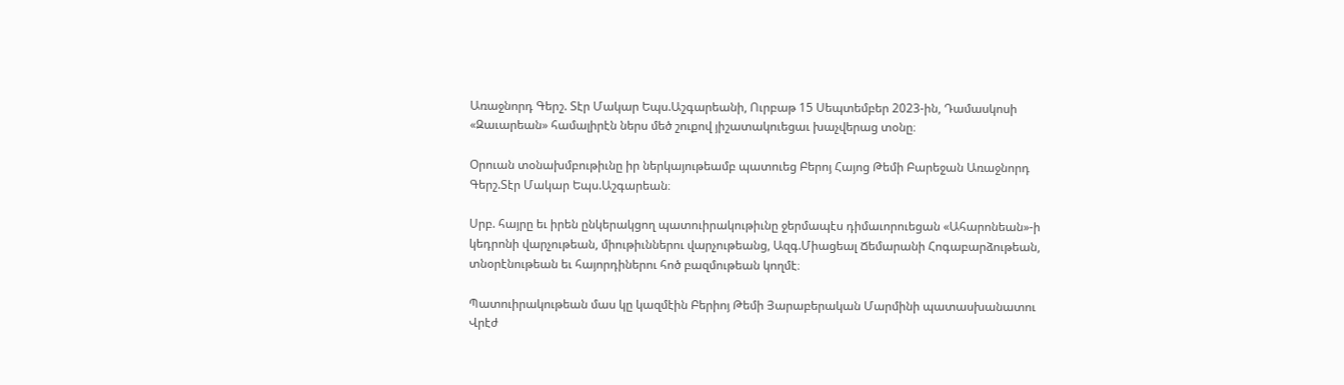Առաջնորդ Գերշ. Տէր Մակար Եպս.Աշգարեանի, Ուրբաթ 15 Սեպտեմբեր 2023-ին, Դամասկոսի «Զաւարեան» համալիրէն ներս մեծ շուքով յիշատակուեցաւ խաչվերաց տօնը։

Օրուան տօնախմբութիւնը իր ներկայութեամբ պատուեց Բերոյ Հայոց Թեմի Բարեջան Առաջնորդ Գերշ.Տէր Մակար Եպս.Աշգարեան։

Սրբ. հայրը եւ իրեն ընկերակցող պատուիրակութիւնը ջերմապէս դիմաւորուեցան «Ահարոնեան»-ի կեդրոնի վարչութեան, միութիւններու վարչութեանց, Ազգ.Միացեալ Ճեմարանի Հոգաբարձութեան, տնօրէնութեան եւ հայորդիներու հոծ բազմութեան կողմէ։

Պատուիրակութեան մաս կը կազմէին Բերիոյ Թեմի Յարաբերական Մարմինի պատասխանատու Վրէժ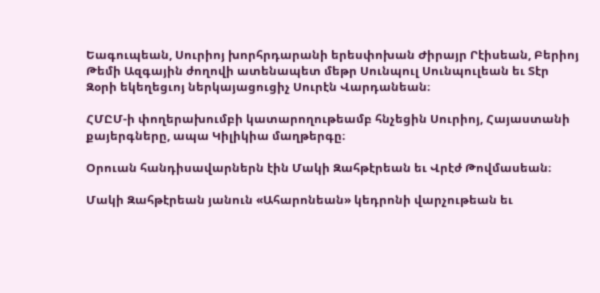Եագուպեան, Սուրիոյ խորհրդարանի երեսփոխան Ժիրայր Րէիսեան, Բերիոյ Թեմի Ազգային ժողովի ատենապետ մեթր Սունպուլ Սունպուլեան եւ Տէր Զօրի եկեղեցւոյ ներկայացուցիչ Սուրէն Վարդանեան։

ՀՄԸՄ-ի փողերախումբի կատարողութեամբ հնչեցին Սուրիոյ, Հայաստանի քայերգները, ապա Կիլիկիա մաղթերգը։

Օրուան հանդիսավարներն էին Մակի Զահթէրեան եւ Վրէժ Թովմասեան։

Մակի Զահթէրեան յանուն «Ահարոնեան» կեդրոնի վարչութեան եւ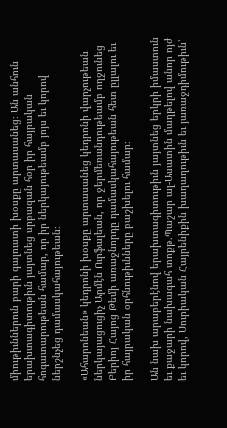միութիւններուն բարի գալուստի խօսքը արտասանեց։ Ան անհուն երախտագիտութիւն յայտնեց սրբազան հօր իր հայրական հոգատարութեան համար, որ իր ներկայութեամբ յոյս եւ կորով ներշնչեց դամասկահայութեան։

«Ահարոնեան» կեդրոնի խօսքը արտասանեց կեդրոնի վարչութեան ներկայացուցիչ Արմէն Ուրֆալեան, որ ջերմեռանդութեամբ ողջունեց Բերիոյ Հայոց Թեմի առաջնորդը դամասկահայութեան հետ ըլլալու եւ իր հայրական օրհնութիւնները բաշխելու համար։

Ան նախ արաբերէնով երախտագիտութիւն յայտնեց երկրի իմաստուն եւ քաջարի նախագահ տոքթ.Պաշար ալ-Ասատին մաղթելով անոր ոյժ եւ կորով, Սուրիական Հայրենիքին խաղաղութիւն եւ յառաջդիմութիւն՝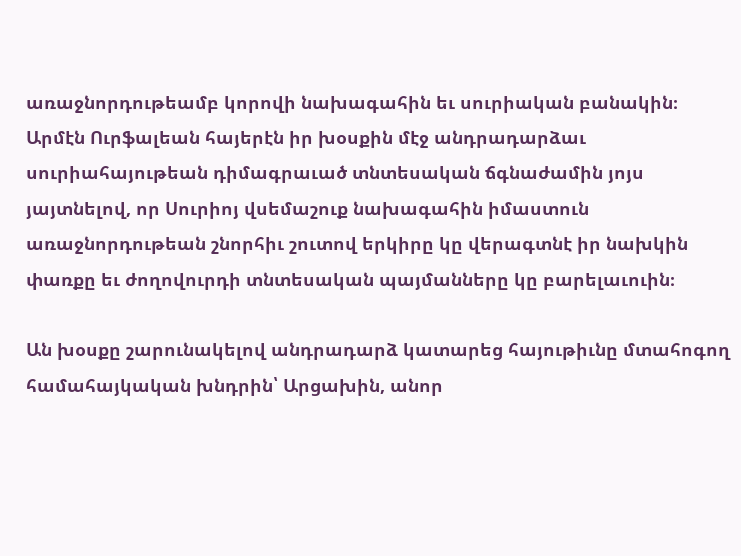առաջնորդութեամբ կորովի նախագահին եւ սուրիական բանակին։
Արմէն Ուրֆալեան հայերէն իր խօսքին մէջ անդրադարձաւ սուրիահայութեան դիմագրաւած տնտեսական ճգնաժամին յոյս յայտնելով, որ Սուրիոյ վսեմաշուք նախագահին իմաստուն առաջնորդութեան շնորհիւ շուտով երկիրը կը վերագտնէ իր նախկին փառքը եւ ժողովուրդի տնտեսական պայմանները կը բարելաւուին։

Ան խօսքը շարունակելով անդրադարձ կատարեց հայութիւնը մտահոգող համահայկական խնդրին՝ Արցախին, անոր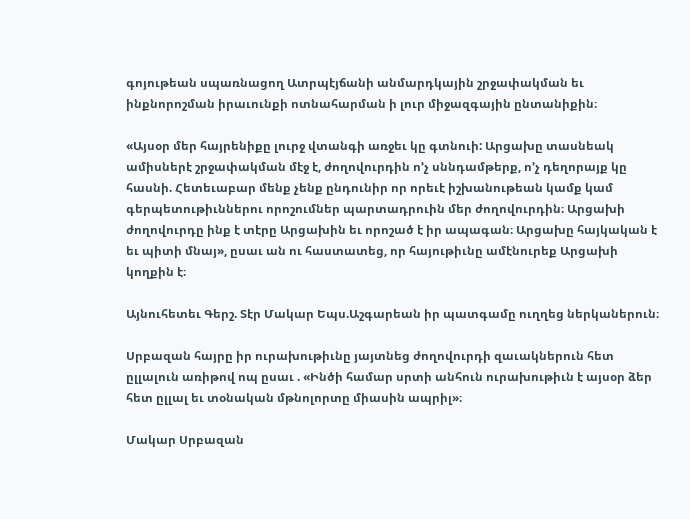գոյութեան սպառնացող Ատրպէյճանի անմարդկային շրջափակման եւ ինքնորոշման իրաւունքի ոտնահարման ի լուր միջազգային ընտանիքին։

«Այսօր մեր հայրենիքը լուրջ վտանգի առջեւ կը գտնուի: Արցախը տասնեակ ամիսներէ շրջափակման մէջ է, ժողովուրդին ո’չ սննդամթերք, ո’չ դեղորայք կը հասնի. Հետեւաբար մենք չենք ընդունիր որ որեւէ իշխանութեան կամք կամ գերպետութիւններու որոշումներ պարտադրուին մեր ժողովուրդին։ Արցախի ժողովուրդը ինք է տէրը Արցախին եւ որոշած է իր ապագան։ Արցախը հայկական է եւ պիտի մնայ», ըսաւ ան ու հաստատեց, որ հայութիւնը ամէնուրեք Արցախի կողքին է։

Այնուհետեւ Գերշ. Տէր Մակար Եպս.Աշգարեան իր պատգամը ուղղեց ներկաներուն։

Սրբազան հայրը իր ուրախութիւնը յայտնեց ժողովուրդի զաւակներուն հետ ըլլալուն առիթով ոպ ըսաւ . «Ինծի համար սրտի անհուն ուրախութիւն է այսօր ձեր հետ ըլլալ եւ տօնական մթնոլորտը միասին ապրիլ»։

Մակար Սրբազան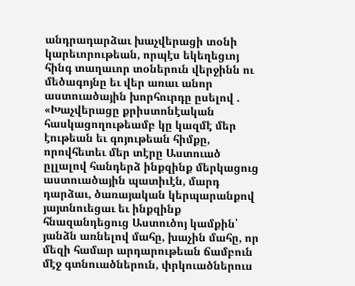անդրադարձաւ խաչվերացի տօնի կարեւորութեան, որպէս եկեղեցւոյ հինգ տաղաւոր տօներուն վերջինն ու մեծագոյնը եւ վեր առաւ անոր աստուածային խորհուրդը ըսելով . «Խաչվերացը քրիստոնէական հասկացողութեամբ կը կազմէ մեր էութեան եւ գոյութեան հիմքը, որովհետեւ մեր տէրը Աստուած ըլլալով հանդերձ ինքզինք մերկացուց աստուածային պատիւէն, մարդ դարձաւ, ծառայական կերպարանքով յայտնուեցաւ եւ ինքզինք հնազանդեցուց Աստուծոյ կամքին՝ յանձն առնելով մահը, խաչին մահը, որ մեզի համար արդարութեան ճամբուն մէջ գտնուածներուն, փրկուածներուս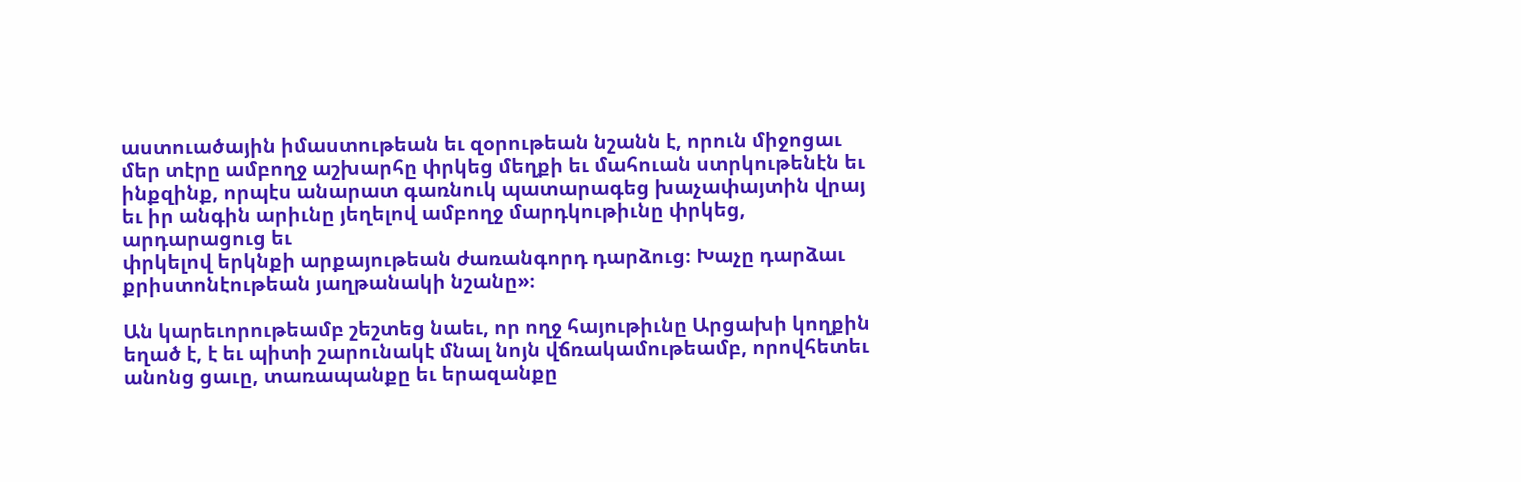աստուածային իմաստութեան եւ զօրութեան նշանն է, որուն միջոցաւ մեր տէրը ամբողջ աշխարհը փրկեց մեղքի եւ մահուան ստրկութենէն եւ ինքզինք, որպէս անարատ գառնուկ պատարագեց խաչափայտին վրայ եւ իր անգին արիւնը յեղելով ամբողջ մարդկութիւնը փրկեց, արդարացուց եւ
փրկելով երկնքի արքայութեան ժառանգորդ դարձուց։ Խաչը դարձաւ քրիստոնէութեան յաղթանակի նշանը»։

Ան կարեւորութեամբ շեշտեց նաեւ, որ ողջ հայութիւնը Արցախի կողքին եղած է, է եւ պիտի շարունակէ մնալ նոյն վճռակամութեամբ, որովհետեւ անոնց ցաւը, տառապանքը եւ երազանքը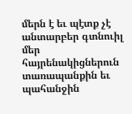մերն է եւ պէտք չէ անտարբեր գտնուիլ մեր հայրենակիցներուն տառապանքին եւ պահանջին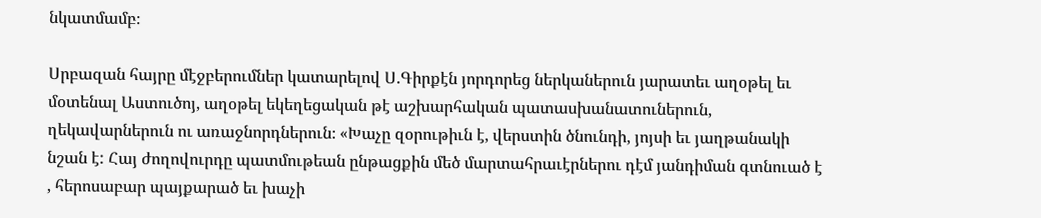նկատմամբ։

Սրբազան հայրը մէջբերումներ կատարելով Ս.Գիրքէն յորդորեց ներկաներուն յարատեւ աղօթել եւ մօտենալ Աստուծոյ, աղօթել եկեղեցական թէ աշխարհական պատասխանատուներուն, ղեկավարներուն ու առաջնորդներուն։ «Խաչը զօրութիւն է, վերստին ծնունդի, յոյսի եւ յաղթանակի նշան է: Հայ ժողովուրդը պատմութեան ընթացքին մեծ մարտահրաւէրներու դէմ յանդիման գտնուած է , հերոսաբար պայքարած եւ խաչի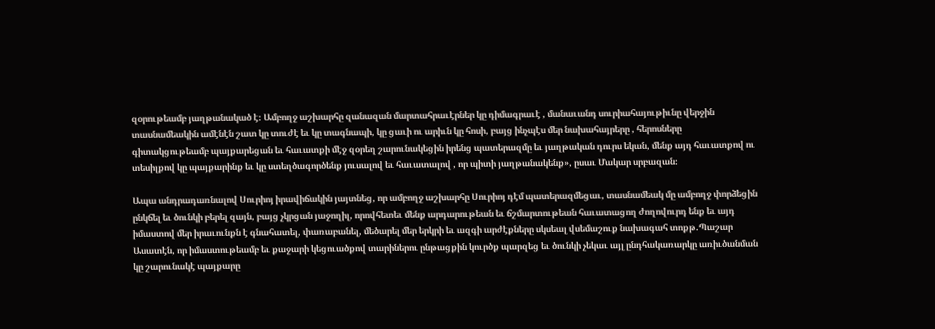զօրութեամբ յաղթանակած է։ Ամբողջ աշխարհը զանազան մարտահրաւէրներ կը դիմագրաւէ , մանաւանդ սուրիահայութիւնը վերջին տասնամեակին ամէնէն շատ կը տուժէ եւ կը տագնապի, կը ցաւի ու արիւն կը հոսի, բայց ինչպէս մեր նախահայրերը , հերոսները գիտակցութեամբ պայքարեցան եւ հաւատքի մէջ զօրեղ շարունակեցին իրենց պատերազմը եւ յաղթական դուրս եկան, մենք այդ հաւատքով ու տեսիլքով կը պայքարինք եւ կը ստեղծագործենք յուսալով եւ հաւատալով , որ պիտի յաղթանակենք», ըսաւ Մակար սրբազան։

Ապա անդրադառնալով Սուրիոյ իրավիճակին յայտնեց, որ ամբողջ աշխարհը Սուրիոյ դէմ պատերազմեցաւ, տասնամեակ մը ամբողջ փորձեցին ընկճել եւ ծունկի բերել զայն, բայց չկրցան յաջողիլ, որովհետեւ մենք արդարութեան եւ ճշմարտութեան հաւատացող ժողովուրդ ենք եւ այդ իմաստով մեր իրաւունքն է գնահատել, փառաբանել, մեծարել մեր երկրի եւ ազգի արժէքները սկսեալ վսեմաշուք նախագահ տոքթ.Պաշար Ասատէն, որ իմաստութեամբ եւ քաջարի կեցուածքով տարիներու ընթացքին կուրծք պարզեց եւ ծունկի չեկաւ այլ ընդհակառարկը առիւծանման կը շարունակէ պայքարը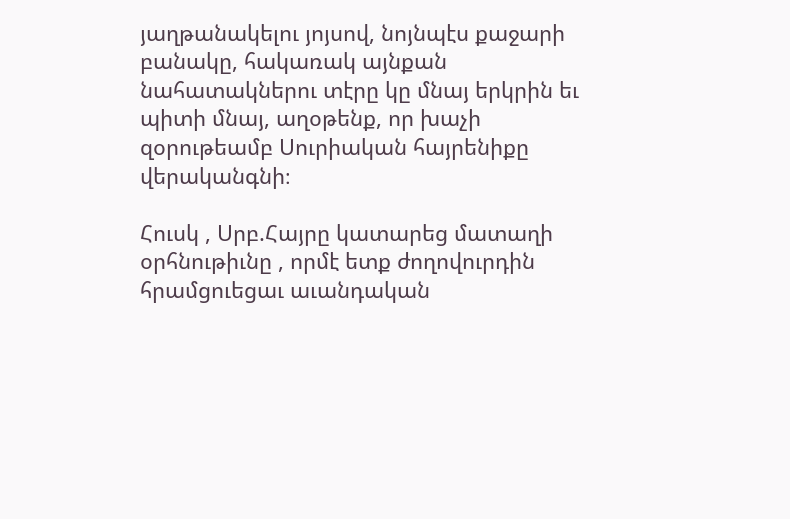յաղթանակելու յոյսով, նոյնպէս քաջարի բանակը, հակառակ այնքան նահատակներու տէրը կը մնայ երկրին եւ պիտի մնայ, աղօթենք, որ խաչի զօրութեամբ Սուրիական հայրենիքը վերականգնի։

Հուսկ , Սրբ.Հայրը կատարեց մատաղի օրհնութիւնը , որմէ ետք ժողովուրդին հրամցուեցաւ աւանդական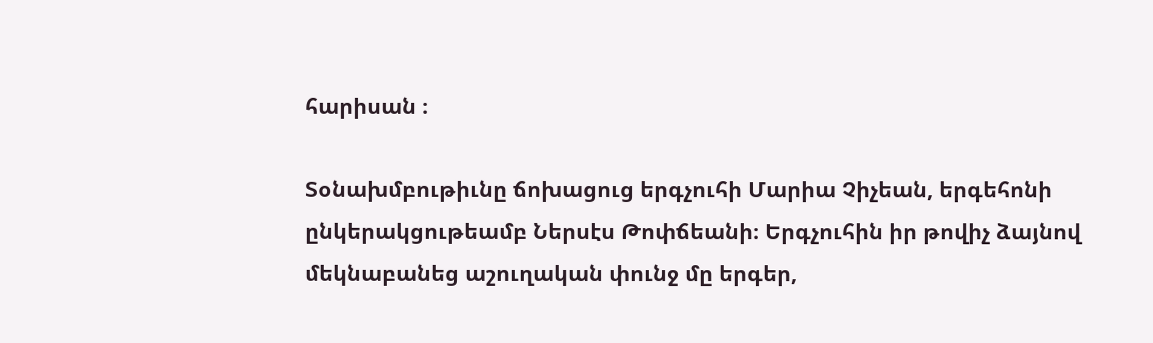հարիսան ։

Տօնախմբութիւնը ճոխացուց երգչուհի Մարիա Չիչեան, երգեհոնի ընկերակցութեամբ Ներսէս Թոփճեանի։ Երգչուհին իր թովիչ ձայնով մեկնաբանեց աշուղական փունջ մը երգեր,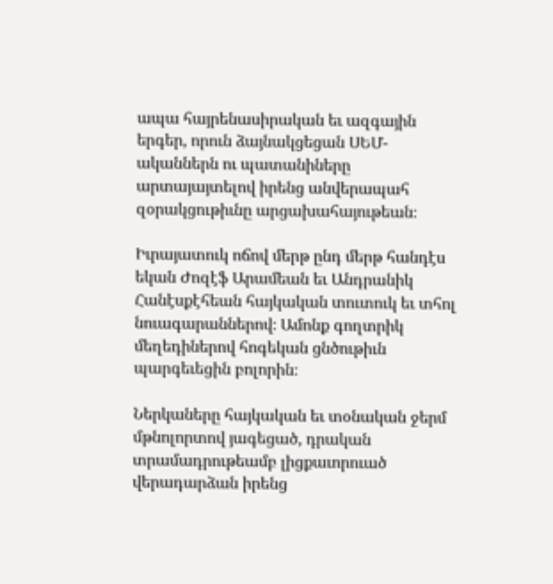ապա հայրենասիրական եւ ազգային երգեր, որուն ձայնակցեցան ՍԵՄ-ականներն ու պատանիները արտայայտելով իրենց անվերապահ զօրակցութիւնը արցախահայութեան։

Իւրայատուկ ոճով մերթ ընդ մերթ հանդէս եկան Ժոզէֆ Արամեան եւ Անդրանիկ Հանէսքէհեան հայկական տուտուկ եւ տհոլ նուագարաններով։ Ամոնք գողտրիկ մեղեդիներով հոգեկան ցնծութիւն պարգեւեցին բոլորին։

Ներկաները հայկական եւ տօնական ջերմ մթնոլորտով յագեցած, դրական տրամադրութեամբ լիցքաւորուած վերադարձան իրենց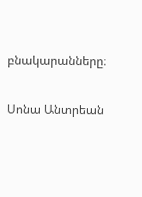բնակարանները։

Սոնա Անտրեան